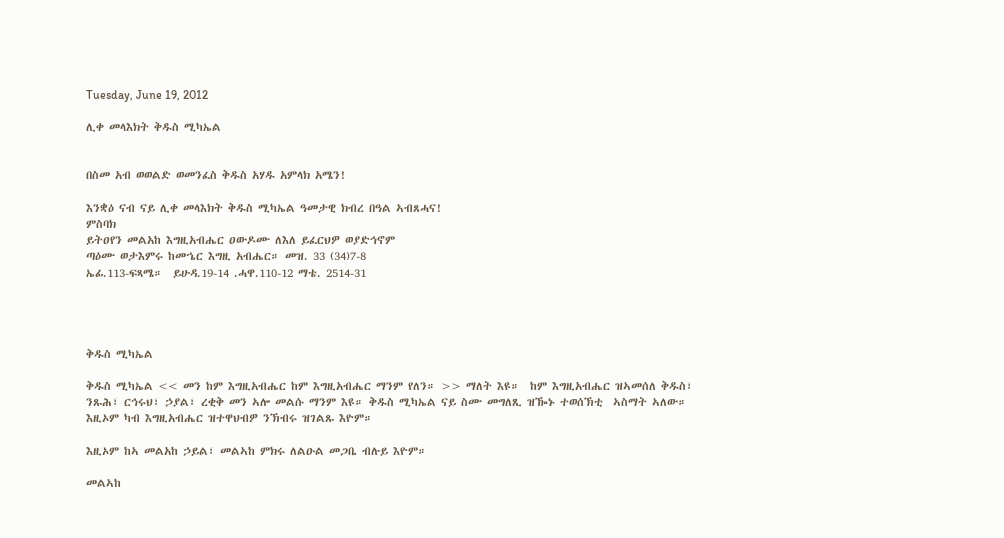Tuesday, June 19, 2012

ሊቀ መላእክት ቅዱስ ሚካኤል


በስመ አብ ወወልድ ወመንፈስ ቅዱስ አሃዱ አምላክ አሜን!

እንቋዕ ናብ ናይ ሊቀ መላእክት ቅዱስ ሚካኤል ዓመታዊ ክብረ በዓል ኣብጸሓና!
ምስባክ
ይትዐየን መልአከ እግዚአብሔር ዐውዶሙ ለእለ ይፈርህዎ ወያድኅኖም
ጣዕሙ ወታእምሩ ከመኄር እግዚ አብሔር። መዝ. 33 (34)7-8
ኤፊ.113-ፍጻሜ።  ይሁዳ.19-14 .ሓዋ.110-12 ማቴ. 2514-31




ቅዱስ ሚካኤል

ቅዱስ ሚካኤል << መን ከም እግዚአብሔር ከም እግዚአብሔር ማንም የለን። >> ማለት እዩ።  ከም እግዚአብሔር ዝኣመሰለ ቅዱስ፣ ንጹሕ፣ ርኅሩህ፣ ኃያል፣ ረቂቅ መን ኣሎ መልሱ ማንም እዩ። ቅዱስ ሚካኤል ናይ ስሙ መግለጺ ዝዀኑ ተወሰኽቲ  ኣስማት ኣለው። እዚኦም ካብ እግዚአብሔር ዝተዋህብዎ ንኽብሩ ዝገልጹ እዮም።

እዚኦም ከኣ መልአከ ኃይል፣ መልኣከ ምክሩ ለልዑል መጋቤ ብሉይ እዮም።

መልኣከ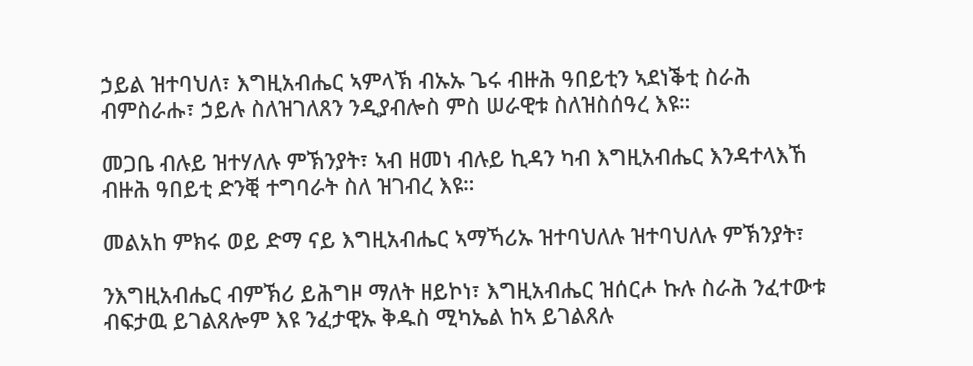ኃይል ዝተባህለ፣ እግዚአብሔር ኣምላኽ ብኡኡ ጌሩ ብዙሕ ዓበይቲን ኣደነቕቲ ስራሕ ብምስራሑ፣ ኃይሉ ስለዝገለጸን ንዲያብሎስ ምስ ሠራዊቱ ስለዝስሰዓረ እዩ።

መጋቤ ብሉይ ዝተሃለሉ ምኽንያት፣ ኣብ ዘመነ ብሉይ ኪዳን ካብ እግዚአብሔር እንዳተላእኸ ብዙሕ ዓበይቲ ድንቒ ተግባራት ስለ ዝገብረ እዩ።

መልአከ ምክሩ ወይ ድማ ናይ እግዚአብሔር ኣማኻሪኡ ዝተባህለሉ ዝተባህለሉ ምኽንያት፣

ንእግዚአብሔር ብምኽሪ ይሕግዞ ማለት ዘይኮነ፣ እግዚአብሔር ዝሰርሖ ኩሉ ስራሕ ንፈተውቱ ብፍታዉ ይገልጸሎም እዩ ንፈታዊኡ ቅዱስ ሚካኤል ከኣ ይገልጸሉ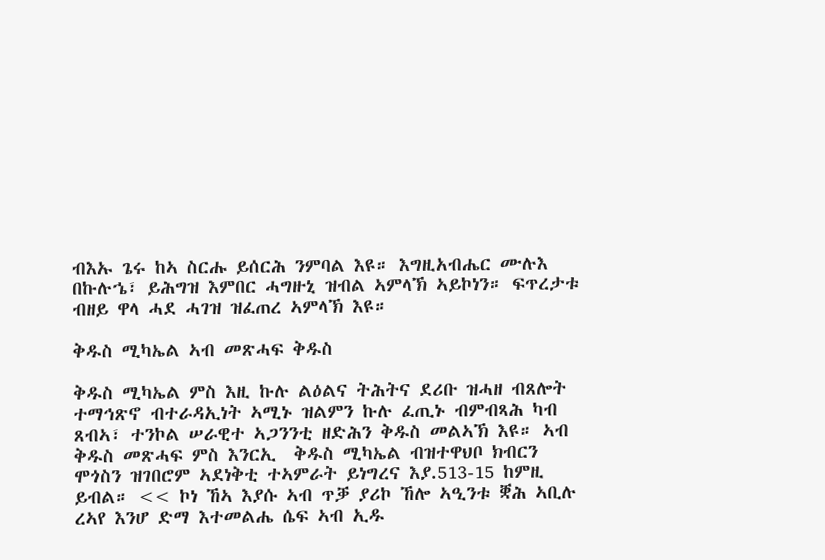ብእኡ ጌሩ ከኣ ስርሑ ይሰርሕ ንምባል እዩ። እግዚአብሔር ሙሉእ በኩሉኄ፣ ይሕግዝ እምበር ሓግዙኒ ዝብል ኣምላኽ ኣይኮነን። ፍጥረታቱ ብዘይ ዋላ ሓደ ሓገዝ ዝፈጠረ ኣምላኽ እዩ።

ቅዱስ ሚካኤል ኣብ መጽሓፍ ቅዱስ

ቅዱስ ሚካኤል ምስ እዚ ኩሉ ልዕልና ትሕትና ደሪቡ ዝሓዘ ብጸሎት ተማኅጽኖ ብተራዳኢነት ኣሚኑ ዝልምን ኩሉ ፈጢኑ ብምብጻሕ ካብ ጸብኣ፣ ተንኮል ሠራዊተ ኣጋንንቲ ዘድሕን ቅዱስ መልኣኽ እዩ። ኣብ ቅዱስ መጽሓፍ ምስ እንርኢ  ቅዱስ ሚካኤል ብዝተዋህቦ ክብርን ሞጎስን ዝገበሮም ኣደነቅቲ ተኣምራት ይነግረና እያ.513-15 ከምዚ ይብል። << ኮነ ኸኣ እያሱ ኣብ ጥቓ ያሪኮ ኸሎ ኣዒንቱ ቛሕ ኣቢሉ ረኣየ እንሆ ድማ እተመልሔ ሴፍ ኣብ ኢዱ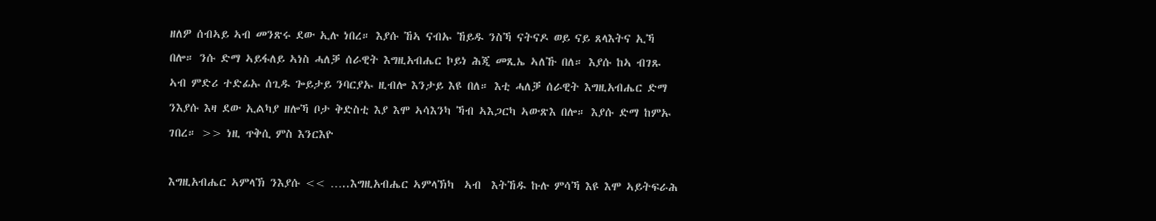ዘለዎ ሰብኣይ ኣብ መንጽሩ ደው ኢሉ ነበረ። እያሱ ኸኣ ናብኡ ኸይዱ ንስኻ ናትናዶ ወይ ናይ ጸላእትና ኢኻ በሎ። ንሱ ድማ ኣይፋለይ ኣነስ ሓለቓ ሰራዊት እግዚአብሔር ኮይነ ሕጂ መጺኤ ኣለኹ በለ። እያሱ ከኣ ብገጹ ኣብ ምድሪ ተድፊኡ ሰጊዱ ጐይታይ ንባርያኡ ዚብሎ እንታይ እዩ በለ። እቲ ሓለቓ ሰራዊት እግዚአብሔር ድማ ንእያሱ እዛ ደው ኢልካያ ዘሎኻ ቦታ ቅድስቲ እያ እሞ ኣሳእንካ ኻብ ኣእጋርካ ኣውጽእ በሎ። እያሱ ድማ ከምኡ ገበረ። >> ነዚ ጥቅሲ ምስ እንርእዮ

እግዚአብሔር ኣምላኽ ንእያሱ << …..እግዚአብሔር ኣምላኽካ  ኣብ  እትኸዱ ኩሉ ምሳኻ እዩ እሞ ኣይትፍራሕ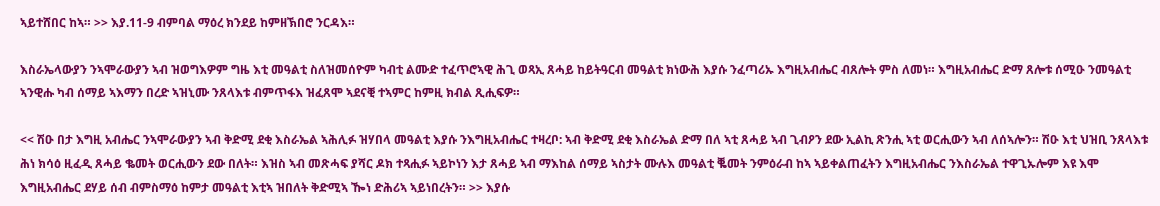ኣይተሸበር ከኣ። >> እያ.11-9 ብምባል ማዕረ ክንደይ ከምዘኽበሮ ንርዳእ።

እስራኤላውያን ንኣሞራውያን ኣብ ዝወግእዎም ግዜ እቲ መዓልቲ ስለዝመሰዮም ካብቲ ልሙድ ተፈጥሮኣዊ ሕጊ ወጻኢ ጸሓይ ከይትዓርብ መዓልቲ ክነውሕ እያሱ ንፈጣሪኡ እግዚአብሔር ብጸሎት ምስ ለመነ። እግዚአብሔር ድማ ጸሎቱ ሰሚዑ ንመዓልቲ ኣንዊሑ ካብ ሰማይ ኣእማን በረድ ኣዝኒሙ ንጸላእቱ ብምጥፋእ ዝፈጸሞ ኣደናቒ ተኣምር ከምዚ ክብል ጺሒፍዎ።

<< ሽዑ በታ እግዚ አብሔር ንኣሞራውያን ኣብ ቅድሚ ደቂ እስራኤል ኣሕሊፉ ዝሃበላ መዓልቲ እያሱ ንእግዚአብሔር ተዛረቦ: ኣብ ቅድሚ ደቂ እስራኤል ድማ በለ ኣቲ ጸሓይ ኣብ ጊብዖን ደው ኢልኪ ጽንሒ ኣቲ ወርሒውን ኣብ ለሰኣሎን። ሽዑ እቲ ህዝቢ ንጸላእቱ ሕነ ክሳዕ ዚፈዲ ጸሓይ ቈመት ወርሒውን ደው በለት። እዝስ ኣብ መጽሓፍ ያሻር ዶክ ተጻሒፉ ኣይኮነን እታ ጸሓይ ኣብ ማእከል ሰማይ ኣስታት ሙሉእ መዓልቲ ቘመት ንምዕራብ ከኣ ኣይቀልጠፈትን እግዚአብሔር ንእስራኤል ተዋጊኡሎም እዩ እሞ እግዚአብሔር ደሃይ ሰብ ብምስማዕ ከምታ መዓልቲ እቲኣ ዝበለት ቅድሚኣ ዀነ ድሕሪኣ ኣይነበረትን። >> እያሱ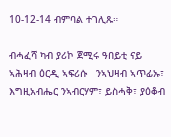10-12-14 ብምባል ተገሊጹ።

ብሓፈሻ ካብ ያሪኮ ጀሚሩ ዓበይቲ ናይ ኣሕዛብ ዕርዲ ኣፍሪሱ   ንኣህዛብ ኣጥፊኡ፣ እግዚአብሔር ንኣብርሃም፣ ይስሓቅ፣ ያዕቆብ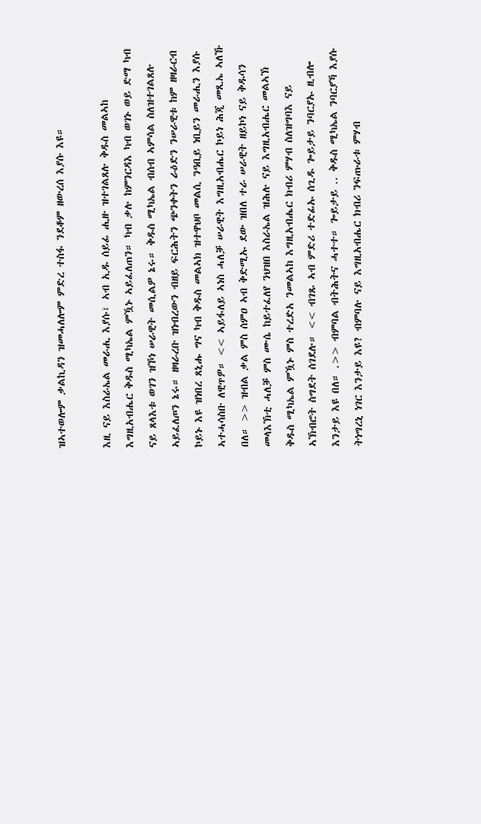ዝኣተወሎም ቃልኪዳን ዝመሓለሎም ምድረ ተስፋ ንደቆም ዘውረሰ እያሱ እዩ።

እዚ ናይ እስራኤል መራሒ እያሱ፣ ኣብ ኢዱ ሰይፊ ሒዙ ዝተገልጸሉ ቅዱስ መልኣከ እግዚአብሔር ቅዱስ ሚካኤል ምዃኑ ኣይፈለጠን። ካብ ቃሉ ከምንርዳእ ካብ ወገኑ ወይ ድማ ካብ ናይ ጸላእቱ ወገን ዝኾነ ሠራዊት መሲልዎ ኔሩ። ቅዱስ ሚካኤል ብሰብ ኣምሳል ስለዝተገልጸሉ ኣይፈለጦን ኔሩ። ዘዛራረቡ ዝነብረውን ብዘይ ፍርሕትን ጭንቀትን ራዕድን ንሠራዊቱ ከም ዘዛራርብ ኮይኑ እዩ ዝነበረ ጸኒሑ ግና ካብ ቅዱስ መልኣክ ዝተዋህቦ መልሲ ንዓቢይ ነቢይን መራሒን እያሱ ኣተሓሳስቡ ለዊጥዎ። << ኣይፋለይ ኣነስ ሓለቓ ሠራዊት እግዚአብሔር ኮይነ ሕጂ መጺኤ ኣለኹ በለ። >> ዝብል ቃል ምስ ሰምዐ ኣብ ቅድሚኡ ደው ዝበለ ተራ ሠራዊት ዘይኮነ ናይ ቅዱሳን መላእኽቲ ሓለቓ ምስ ሙሴ ከይተፈለየ ንህዝበ እስራኤል ዝሕሉ ናይ እግዚአብሔር መልኣኽ ቅዱስ ሚካኤል ምዃኑ ምስ ተረድአ ንመልኣከ እግዚአብሔር ክብሪ ምሃብ ስለዝግባእ ናይ ኣኽብሮት ስግደት ሰገደሉ። << ብገጹ ኣብ ምድሪ ተድፊኡ ሰጊዱ ጐይታይ ንባርያኡ ዚብሎ እንታይ እዩ በለ። .>> ብምባል ብትሕትና ሓተተ። ጐይታይ .. ቅዱስ ሚካኤል ንባርያኻ እያሱ ትነግረኒ ነገር እንታይ እዩ? ብምባሉ ናይ እግዚአብሔር ክብሪ ንፍጡራቱ ምሃብ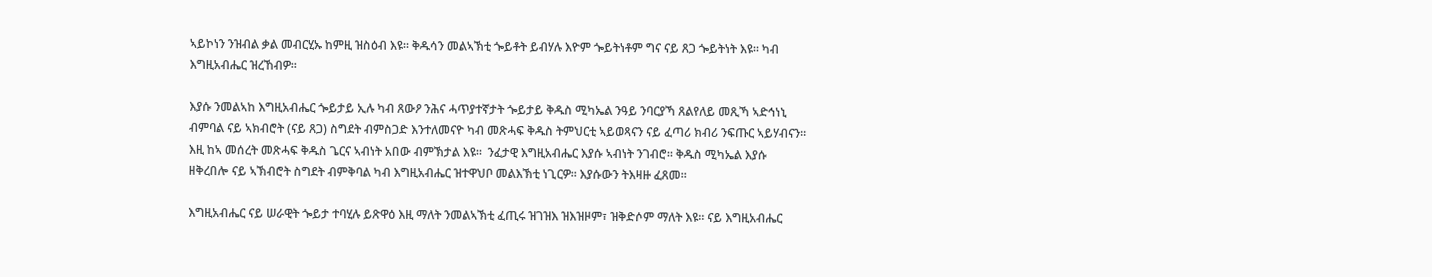ኣይኮነን ንዝብል ቃል መብርሂኡ ከምዚ ዝስዕብ እዩ። ቅዱሳን መልኣኽቲ ጐይቶት ይብሃሉ እዮም ጐይትነቶም ግና ናይ ጸጋ ጐይትነት እዩ። ካብ እግዚአብሔር ዝረኸብዎ።

እያሱ ንመልኣከ እግዚአብሔር ጐይታይ ኢሉ ካብ ጸውዖ ንሕና ሓጥያተኛታት ጐይታይ ቅዱስ ሚካኤል ንዓይ ንባርያኻ ጸልየለይ መጺኻ ኣድኅነኒ ብምባል ናይ ኣክብሮት (ናይ ጸጋ) ስግደት ብምስጋድ እንተለመናዮ ካብ መጽሓፍ ቅዱስ ትምህርቲ ኣይወጻናን ናይ ፈጣሪ ክብሪ ንፍጡር ኣይሃብናን። እዚ ከኣ መሰረት መጽሓፍ ቅዱስ ጌርና ኣብነት አበው ብምኽታል እዩ።  ንፈታዊ እግዚአብሔር እያሱ ኣብነት ንገብሮ። ቅዱስ ሚካኤል እያሱ ዘቅረበሎ ናይ ኣኽብሮት ስግደት ብምቅባል ካብ እግዚአብሔር ዝተዋህቦ መልእኽቲ ነጊርዎ። እያሱውን ትእዛዙ ፈጸመ።

እግዚአብሔር ናይ ሠራዊት ጐይታ ተባሂሉ ይጽዋዕ እዚ ማለት ንመልኣኽቲ ፈጢሩ ዝገዝእ ዝእዝዞም፣ ዝቅድሶም ማለት እዩ። ናይ እግዚአብሔር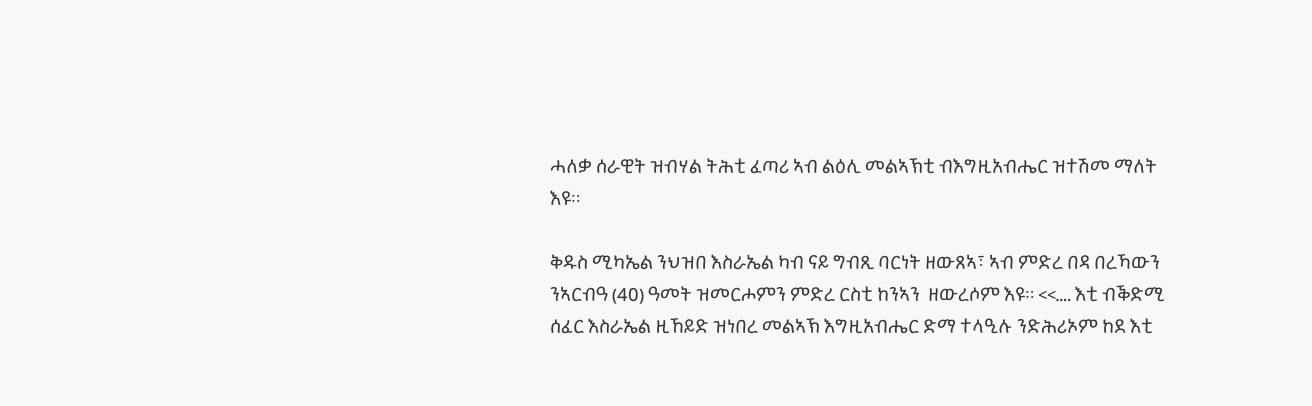ሓለቃ ሰራዊት ዝብሃል ትሕቲ ፈጣሪ ኣብ ልዕሊ መልኣኽቲ ብእግዚአብሔር ዝተሽመ ማለት እዩ።

ቅዱስ ሚካኤል ንህዝበ እስራኤል ካብ ናይ ግብጺ ባርነት ዘውጸኣ፣ ኣብ ምድረ በዳ በረኻውን ንኣርብዓ (40) ዓመት ዝመርሖምን ምድረ ርስቲ ከንኣን  ዘውረሶም እዩ። <<…. እቲ ብቕድሚ ሰፈር እስራኤል ዚኸይድ ዝነበረ መልኣኽ እግዚአብሔር ድማ ተላዒሉ ንድሕሪኦም ከደ እቲ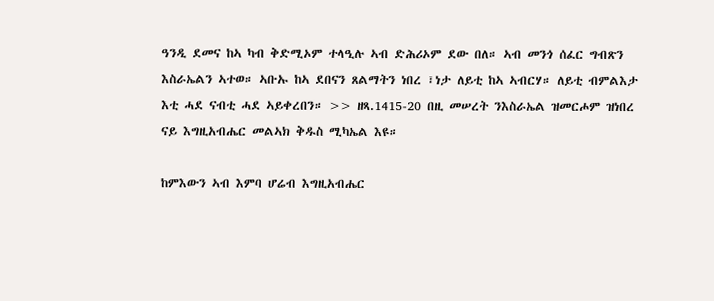ዓንዲ ደመና ከኣ ካብ ቅድሚኦም ተላዒሉ ኣብ ድሕሪኦም ደው በለ። ኣብ መንጎ ሰፈር ግብጽን እስራኤልን ኣተወ። ኣቡኡ ከኣ ደበናን ጸልማትን ነበረ ፣ነታ ለይቲ ከኣ ኣብርሃ። ለይቲ ብምልእታ እቲ ሓደ ናብቲ ሓደ ኣይቀረበን። >> ዘጻ.1415-20 በዚ መሠረት ንእስራኤል ዝመርሖም ዝነበረ ናይ እግዚአብሔር መልኣክ ቅዱስ ሚካኤል እዩ።

ከምእውን ኣብ እምባ ሆሬብ እግዚአብሔር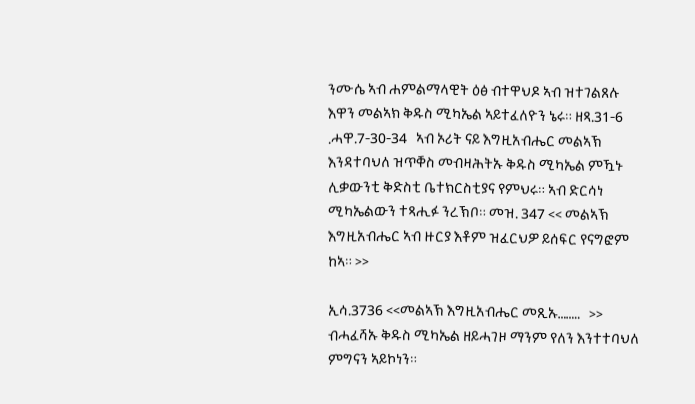ንሙሴ ኣብ ሐምልማላዊት ዕፅ ብተዋህዶ ኣብ ዝተገልጸሉ እዋን መልኣክ ቅዱስ ሚካኤል ኣይተፈለዮን ኔሩ። ዘጻ.31-6 .ሓዋ.7-30-34   ኣብ ኦሪት ናይ እግዚአብሔር መልኣኽ እንዳተባህለ ዝጥቐስ መብዛሕትኡ ቅዱስ ሚካኤል ምዃኑ ሊቃውንቲ ቅድስቲ ቤተክርስቲያና የምህሩ። ኣብ ድርሳነ ሚካኤልውን ተጻሒፉ ንረኽቦ። መዝ. 347 << መልኣኽ እግዚአብሔር ኣብ ዙርያ እቶም ዝፈርህዎ ይሰፍር የናግፎም ከኣ። >>

ኢሳ.3736 <<መልኣኽ እግዚአብሔር መጺኡ……..   >> ብሓፈሻኡ ቅዱስ ሚካኤል ዘይሓገዞ ማንም የለን እንተተባህለ ምግናን ኣይኮነን።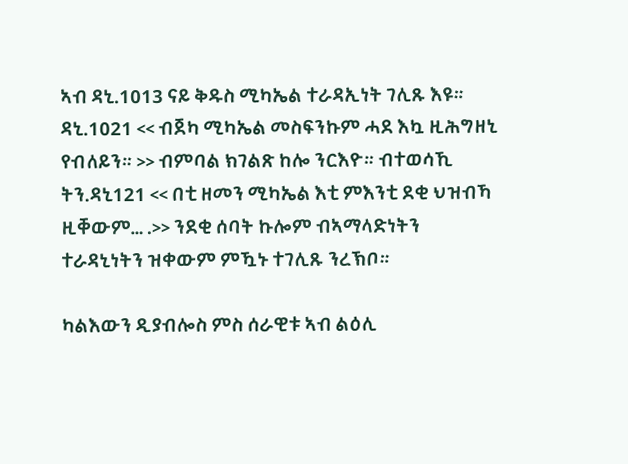ኣብ ዳኒ.1013 ናይ ቅዱስ ሚካኤል ተራዳኢነት ገሊጹ እዩ።
ዳኒ.1021 << ብጀካ ሚካኤል መስፍንኩም ሓደ እኳ ዚሕግዘኒ የብለይን። >> ብምባል ክገልጽ ከሎ ንርእዮ። ብተወሳኺ  ትን.ዳኒ121 << በቲ ዘመን ሚካኤል እቲ ምእንቲ ደቂ ህዝብኻ ዚቐውም… .>> ንደቂ ሰባት ኩሎም ብኣማላድነትን ተራዳኒነትን ዝቀውም ምዃኑ ተገሊጹ ንረኽቦ።

ካልእውን ዲያብሎስ ምስ ሰራዊቱ ኣብ ልዕሊ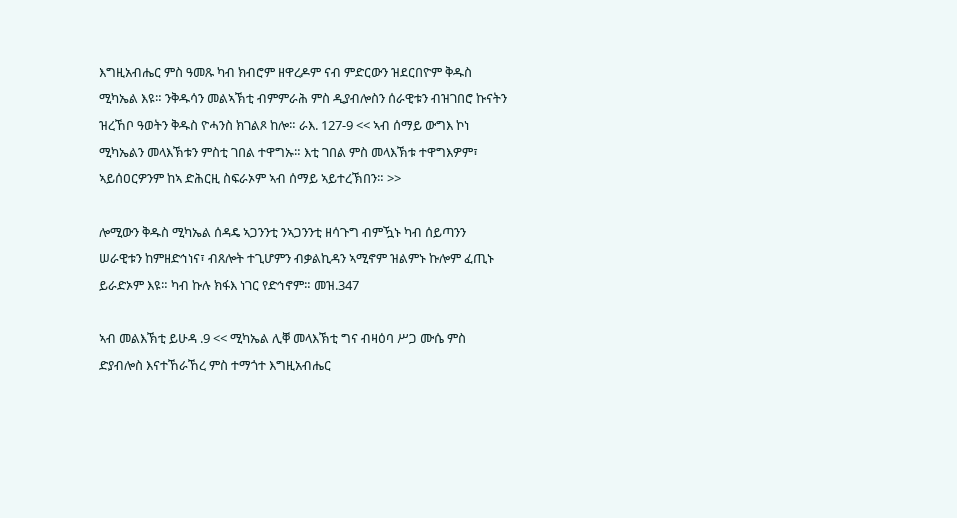እግዚአብሔር ምስ ዓመጹ ካብ ክብሮም ዘዋረዶም ናብ ምድርውን ዝደርበዮም ቅዱስ ሚካኤል እዩ። ንቅዱሳን መልኣኽቲ ብምምራሕ ምስ ዲያብሎስን ሰራዊቱን ብዝገበሮ ኩናትን ዝረኸቦ ዓወትን ቅዱስ ዮሓንስ ክገልጾ ከሎ። ራእ. 127-9 << ኣብ ሰማይ ውግእ ኮነ ሚካኤልን መላእኽቱን ምስቲ ገበል ተዋግኡ። እቲ ገበል ምስ መላእኽቱ ተዋግእዎም፣ ኣይሰዐርዎንም ከኣ ድሕርዚ ስፍራኦም ኣብ ሰማይ ኣይተረኽበን። >>

ሎሚውን ቅዱስ ሚካኤል ሰዳዴ ኣጋንንቲ ንኣጋንንቲ ዘሳጉግ ብምዃኑ ካብ ሰይጣንን ሠራዊቱን ከምዘድኅነና፣ ብጸሎት ተጊሆምን ብቃልኪዳን ኣሚኖም ዝልምኑ ኩሎም ፈጢኑ ይራድኦም እዩ። ካብ ኩሉ ክፋእ ነገር የድኅኖም። መዝ.347

ኣብ መልእኽቲ ይሁዳ .9 << ሚካኤል ሊቐ መላእኽቲ ግና ብዛዕባ ሥጋ ሙሴ ምስ ድያብሎስ እናተኸራኸረ ምስ ተማጎተ እግዚአብሔር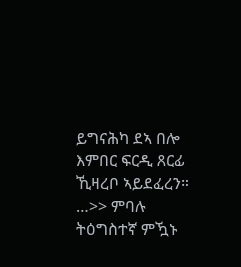ይግናሕካ ደኣ በሎ እምበር ፍርዲ ጸርፊ ኺዛረቦ ኣይደፈረን። …>> ምባሉ ትዕግስተኛ ምዃኑ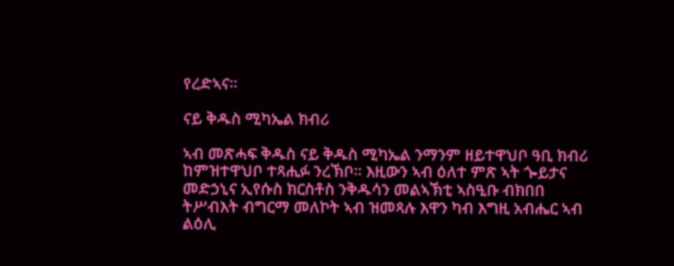የረድኣና።

ናይ ቅዱስ ሚካኤል ክብሪ

ኣብ መጽሓፍ ቅዱስ ናይ ቅዱስ ሚካኤል ንማንም ዘይተዋህቦ ዓቢ ክብሪ ከምዝተዋህቦ ተጻሒፉ ንረኽቦ። እዚውን ኣብ ዕለተ ምጽ ኣት ጐይታና መድኃኒና ኢየሱስ ክርስቶስ ንቅዱሳን መልኣኽቲ ኣስዒቡ ብክበበ ትሥብእት ብግርማ መለኮት ኣብ ዝመጻሉ እዋን ካብ እግዚ አብሔር ኣብ ልዕሊ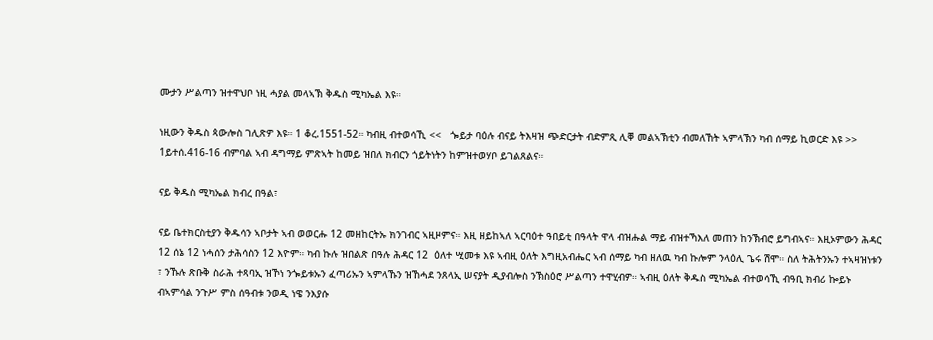ሙታን ሥልጣን ዝተዋህቦ ነዚ ሓያል መላኣኽ ቅዱስ ሚካኤል እዩ።

ነዚውን ቅዱስ ጳውሎስ ገሊጽዎ እዩ። 1 ቆረ.1551-52። ካብዚ ብተወሳኺ <<   ጐይታ ባዕሉ ብናይ ትእዛዝ ጭድርታት ብድምጺ ሊቐ መልኣኽቲን ብመለኸት ኣምላኽን ካብ ሰማይ ኪወርድ እዩ >> 1ይተሰ.416-16 ብምባል ኣብ ዳግማይ ምጽኣት ከመይ ዝበለ ክብርን ጎይትነትን ከምዝተወሃቦ ይገልጸልና።

ናይ ቅዱስ ሚካኤል ክብረ በዓል፣

ናይ ቤተክርስቲያን ቅዱሳን ኣቦታት ኣብ ወወርሑ 12 መዘከርትኡ ክንገብር ኣዚዞምና። እዚ ዘይከኣለ ኣርባዕተ ዓበይቲ በዓላት ዋላ ብዝሑል ማይ ብዝተኻእለ መጠን ከንኽብሮ ይግብኣና። እዚኦምውን ሕዳር 12 ሰኔ 12 ነሓሰን ታሕሳስን 12 እዮም። ካብ ኩሉ ዝበልጽ በዓሉ ሕዳር 12  ዕለተ ሢመቱ እዩ ኣብዚ ዕለት እግዚአብሔር ኣብ ሰማይ ካብ ዘለዉ ካብ ኩሎም ንላዕሊ ጌሩ ሽሞ። ስለ ትሕትንኡን ተኣዛዝነቱን ፣ ንኹሉ ጽቡቅ ስራሕ ተጻባኢ ዝኾነ ንጐይቱኡን ፈጣሪኡን ኣምላኹን ዝኸሓደ ንጸላኢ ሠናያት ዲያብሎስ ንኽስዕሮ ሥልጣን ተዋሂብዎ። ኣብዚ ዕለት ቅዱስ ሚካኤል ብተወሳኺ ብዓቢ ክብሪ ኰይኑ ብኣምሳል ንጉሥ ምስ ሰዓብቱ ንወዲ ነዌ ንእያሱ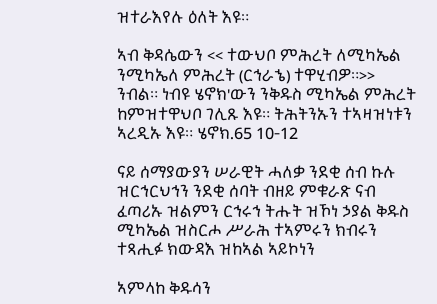ዝተራእየሉ ዕለት እዩ።

ኣብ ቅዳሴውን << ተውህቦ ምሕረት ለሚካኤል ንሚካኤለ ምሕረት (ርኅራኄ) ተዋሂብዎ።>> ንብል። ነብዩ ሄኖክ'ውን ንቅዱስ ሚካኤል ምሕረት ከምዝተዋህቦ ገሊጹ እዩ። ትሕትንኡን ተኣዛዝነቱን ኣረዲኡ እዩ። ሄኖክ.65 10-12

ናይ ሰማያውያን ሠራዊት ሓለቃ ንደቂ ሰብ ኩሉ ዝርኅርህኅን ንደቂ ሰባት ብዘይ ምቁራጽ ናብ ፈጣሪኡ ዝልምን ርኅሩኅ ትሑት ዝኾነ ኃያል ቅዱስ ሚካኤል ዝስርሖ ሥራሕ ተኣምሩን ክብሩን ተጻሒፉ ክውዳእ ዝከኣል ኣይኮነን

ኣምላከ ቅዱሳን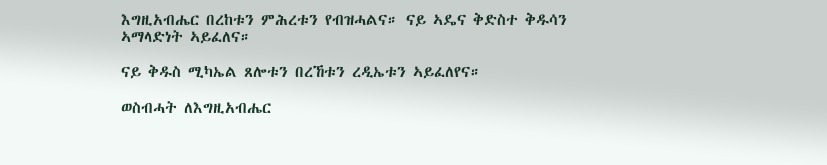እግዚአብሔር በረከቱን ምሕረቱን የብዝሓልና። ናይ ኣዴና ቅድስተ ቅዱሳን ኣማላድነት ኣይፈለና።

ናይ ቅዱስ ሚካኤል ጸሎቱን በረኸቱን ረዲኤቱን ኣይፈለየና።

ወስብሓት ለእግዚአብሔር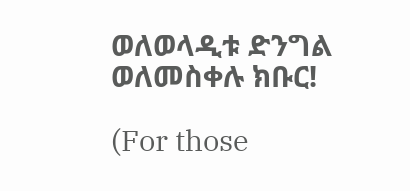ወለወላዲቱ ድንግል ወለመስቀሉ ክቡር!

(For those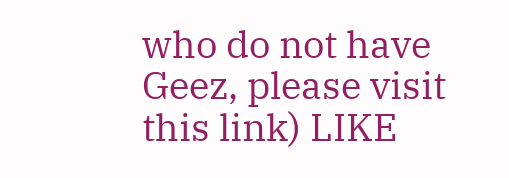who do not have Geez, please visit this link) LIKE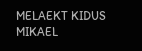MELAEKT KIDUS MIKAEL